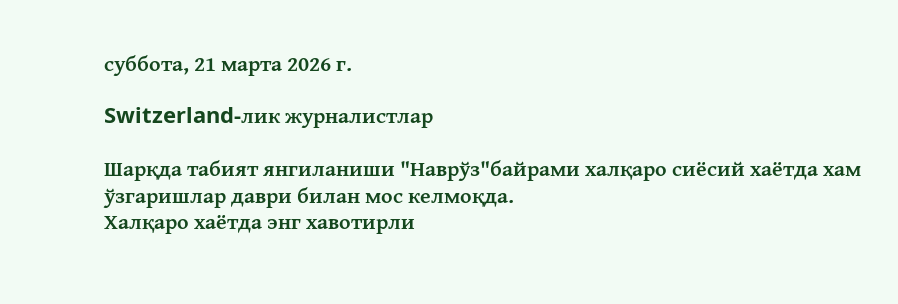суббота, 21 марта 2026 г.

Switzerland-лик журналистлар

Шарқда табият янгиланиши "Наврўз"байрами халқаро сиёсий хаётда хам ўзгаришлар даври билан мос келмоқда.
Халқаро хаётда энг хавотирли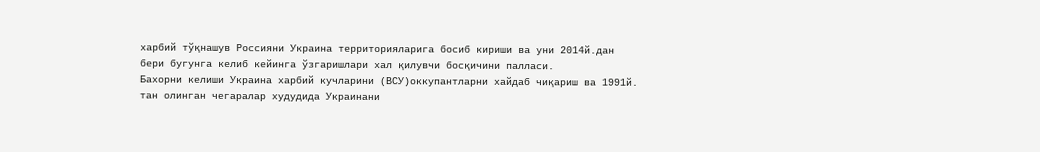харбий тўқнашув Россияни Украина территорияларига босиб кириши ва уни 2014й.дан бери бугунга келиб кейинга ўзгаришлари хал қилувчи босқичини палласи.
Бахорни келиши Украина харбий кучларини (ВСУ)оккупантларни хайдаб чиқариш ва 1991й. тан олинган чегаралар худудида Украинани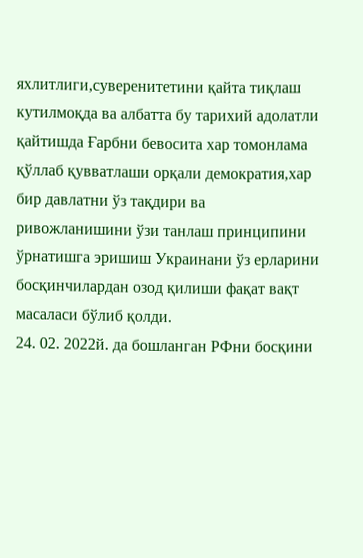яхлитлиги,суверенитетини қайта тиқлаш кутилмоқда ва албатта бу тарихий адолатли қайтишда Ғарбни бевосита хар томонлама қўллаб қувватлаши орқали демократия,хар бир давлатни ўз тақдири ва ривожланишини ўзи танлаш принципини ўрнатишга эришиш Украинани ўз ерларини босқинчилардан озод қилиши фақат вақт масаласи бўлиб қолди.
24. 02. 2022й. да бошланган РФни босқини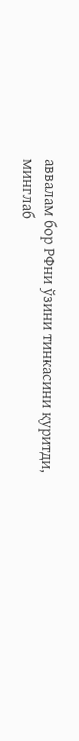аввалам бор РФни ўзини тинкасини қуритди, минглаб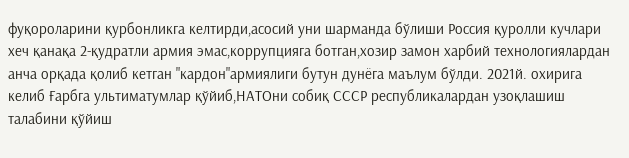фуқороларини қурбонликга келтирди,асосий уни шарманда бўлиши Россия қуролли кучлари хеч қанақа 2-қудратли армия эмас,коррупцияга ботган,хозир замон харбий технологиялардан анча орқада қолиб кетган "кардон"армиялиги бутун дунёга маълум бўлди. 2021й. охирига келиб Ғарбга ультиматумлар қўйиб,НАТОни собиқ СССР республикалардан узоқлашиш талабини қўйиш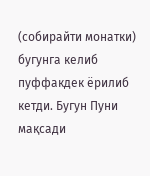(собирайти монатки) бугунга келиб пуффакдек ёрилиб кетди. Бугун Пуни мақсади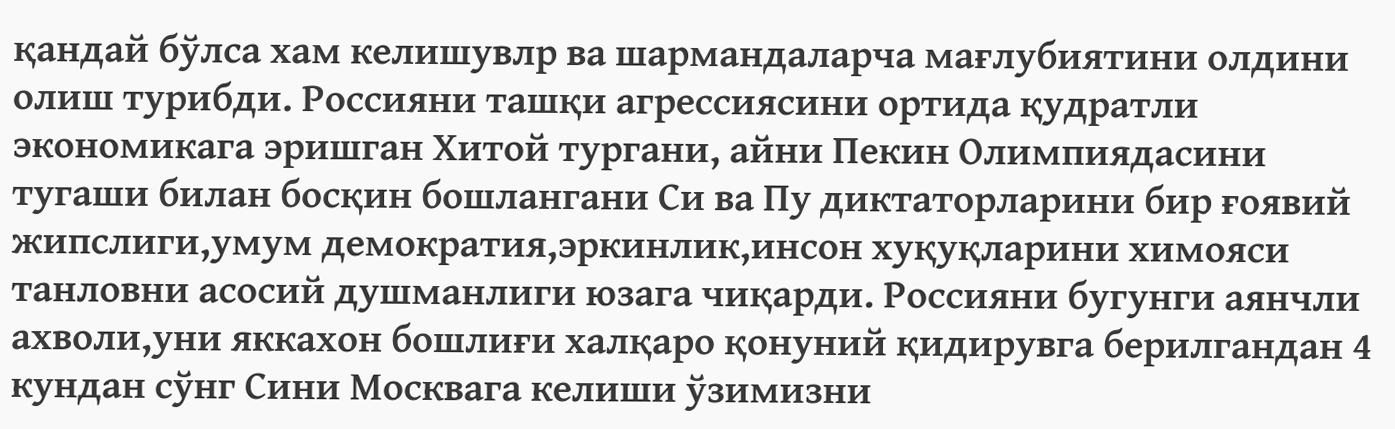қандай бўлса хам келишувлр ва шармандаларча мағлубиятини олдини олиш турибди. Россияни ташқи агрессиясини ортида қудратли экономикага эришган Хитой тургани, айни Пекин Олимпиядасини тугаши билан босқин бошлангани Си ва Пу диктаторларини бир ғоявий жипслиги,умум демократия,эркинлик,инсон хуқуқларини химояси танловни асосий душманлиги юзага чиқарди. Россияни бугунги аянчли ахволи,уни яккахон бошлиғи халқаро қонуний қидирувга берилгандан 4 кундан сўнг Сини Москвага келиши ўзимизни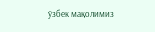ўзбек мақолимиз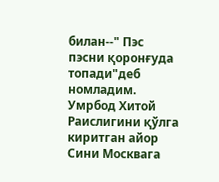билан--" Пэс пэсни қоронғуда топади"деб номладим. Умрбод Хитой Раислигини қўлга киритган айор Сини Москвага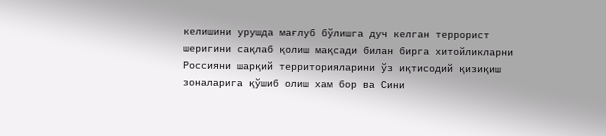келишини урушда мағлуб бўлишга дуч келган террорист шеригини сақлаб қолиш мақсади билан бирга хитойликларни Россияни шарқий территорияларини ўз иқтисодий қизиқиш зоналарига қўшиб олиш хам бор ва Сини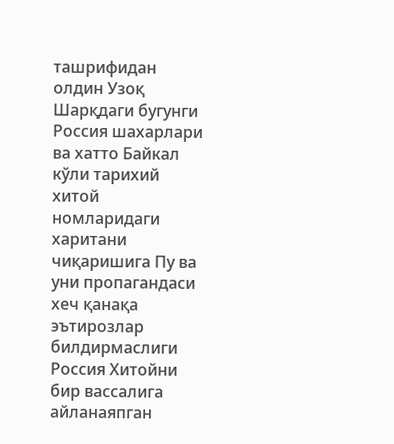ташрифидан олдин Узоқ Шарқдаги бугунги Россия шахарлари ва хатто Байкал кўли тарихий хитой номларидаги харитани чиқаришига Пу ва уни пропагандаси хеч қанақа эътирозлар билдирмаслиги Россия Хитойни бир вассалига айланаяпган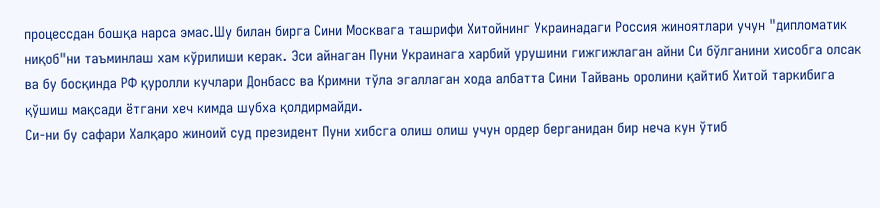процессдан бошқа нарса эмас.Шу билан бирга Сини Москвага ташрифи Хитойнинг Украинадаги Россия жиноятлари учун "дипломатик ниқоб"ни таъминлаш хам кўрилиши керак. Эси айнаган Пуни Украинага харбий урушини гижгижлаган айни Си бўлганини хисобга олсак ва бу босқинда РФ қуролли кучлари Донбасс ва Кримни тўла эгаллаган хода албатта Сини Тайвань оролини қайтиб Хитой таркибига қўшиш мақсади ётгани хеч кимда шубха қолдирмайди.
Си-ни бу сафари Халқаро жиноий суд президент Пуни хибсга олиш олиш учун ордер берганидан бир неча кун ўтиб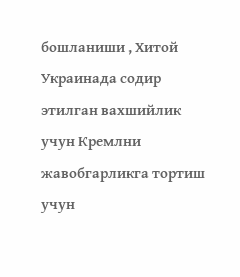бошланиши , Хитой Украинада содир этилган вахшийлик учун Кремлни жавобгарликга тортиш учун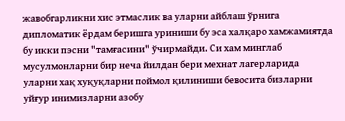жавобгарликни хис этмаслик ва уларни айблаш ўрнига дипломатик ёрдам беришга уриниши бу эса халқаро хамжамиятда бу икки пэсни "тамғасини" ўчирмайди. Си хам минглаб мусулмонларни бир неча йилдан бери мехнат лагерларида уларни хақ хуқуқларни поймол қилиниши бевосита бизларни уйғур инимизларни азобу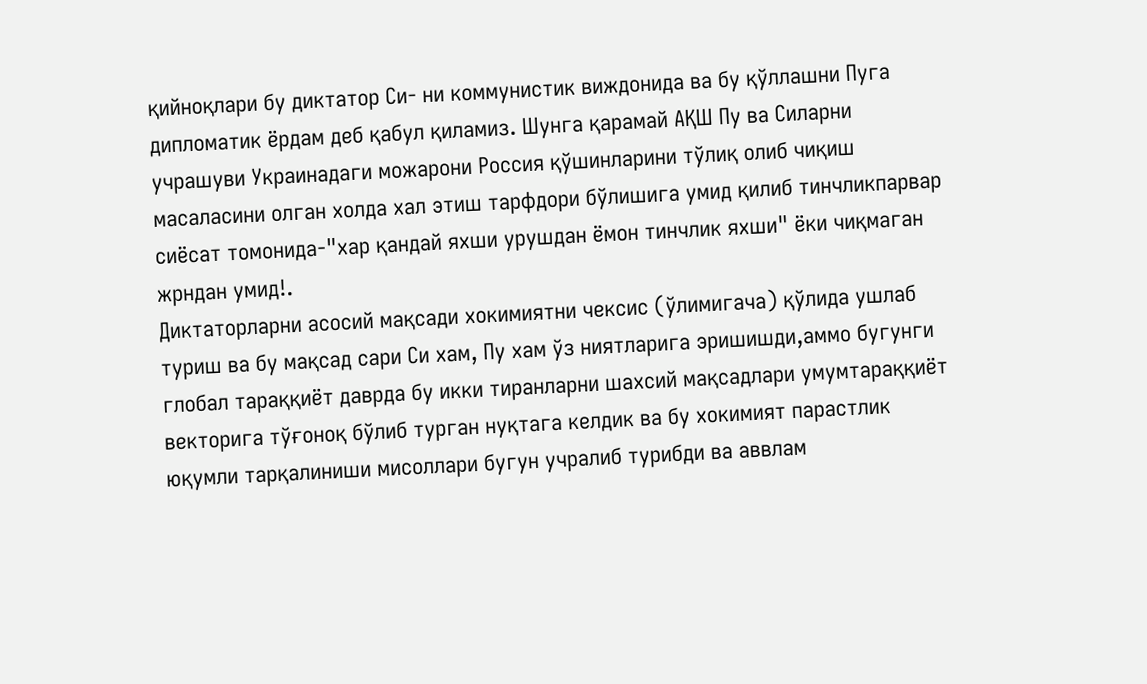қийноқлари бу диктатор Си- ни коммунистик виждонида ва бу қўллашни Пуга дипломатик ёрдам деб қабул қиламиз. Шунга қарамай АҚШ Пу ва Силарни учрашуви Украинадаги можарони Россия қўшинларини тўлиқ олиб чиқиш масаласини олган холда хал этиш тарфдори бўлишига умид қилиб тинчликпарвар сиёсат томонида-"хар қандай яхши урушдан ёмон тинчлик яхши" ёки чиқмаган жрндан умид!.
Диктаторларни асосий мақсади хокимиятни чексис (ўлимигача) қўлида ушлаб туриш ва бу мақсад сари Си хам, Пу хам ўз ниятларига эришишди,аммо бугунги глобал тараққиёт даврда бу икки тиранларни шахсий мақсадлари умумтараққиёт векторига тўғоноқ бўлиб турган нуқтага келдик ва бу хокимият парастлик юқумли тарқалиниши мисоллари бугун учралиб турибди ва аввлам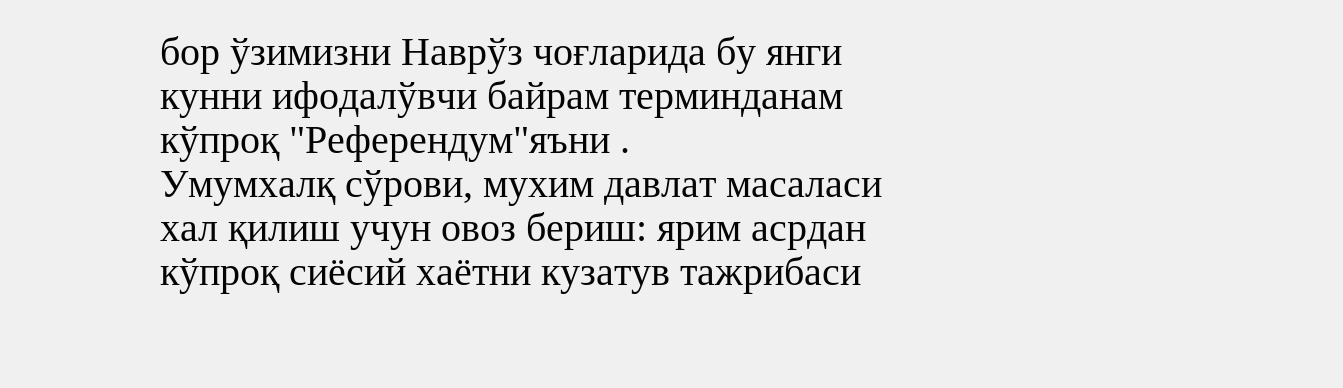бор ўзимизни Наврўз чоғларида бу янги кунни ифодалўвчи байрам терминданам кўпроқ "Референдум"яъни .
Умумхалқ сўрови, мухим давлат масаласи хал қилиш учун овоз бериш: ярим асрдан кўпроқ сиёсий хаётни кузатув тажрибаси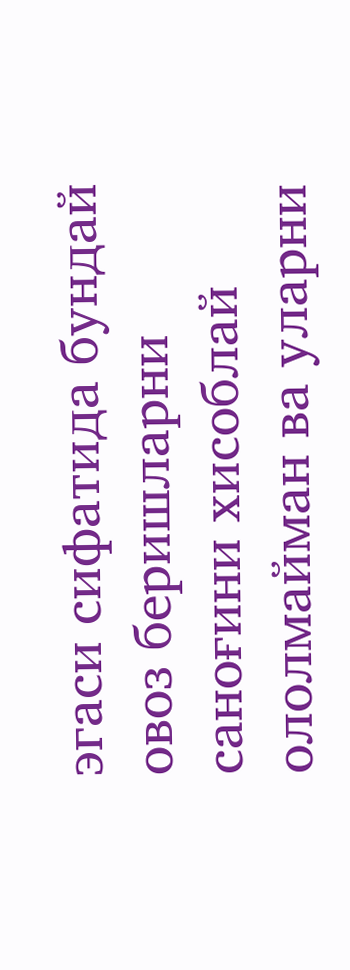эгаси сифатида бундай овоз беришларни саноғини хисоблай ололмайман ва уларни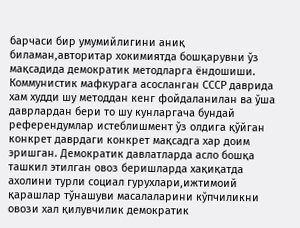барчаси бир умумийлигини аниқ биламан,авторитар хокимиятда бошқарувни ўз мақсадида демократик методларга ёндошиши.
Коммунистик мафкурага асосланган СССР даврида хам худди шу методдан кенг фойдаланилан ва ўша даврлардан бери то шу кунларгача бундай референдумлар истеблишмент ўз олдига қўйган конкрет даврдаги конкрет мақсадга хар доим эришган. Демократик давлатларда асло бошқа ташкил этилган овоз беришларда хақиқатда ахолини турли социал гурухлари,ижтимоий қарашлар тўнашуви масалаларини кўпчиликни овози хал қилувчилик демократик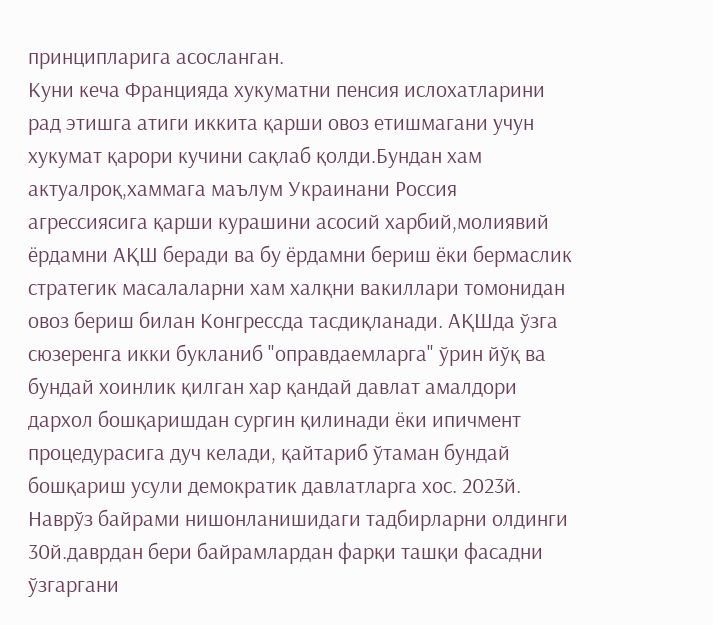принципларига асосланган.
Куни кеча Францияда хукуматни пенсия ислохатларини рад этишга атиги иккита қарши овоз етишмагани учун хукумат қарори кучини сақлаб қолди.Бундан хам актуалроқ,хаммага маълум Украинани Россия агрессиясига қарши курашини асосий харбий,молиявий ёрдамни АҚШ беради ва бу ёрдамни бериш ёки бермаслик стратегик масалаларни хам халқни вакиллари томонидан овоз бериш билан Конгрессда тасдиқланади. АҚШда ўзга сюзеренга икки букланиб "оправдаемларга" ўрин йўқ ва бундай хоинлик қилган хар қандай давлат амалдори дархол бошқаришдан сургин қилинади ёки ипичмент процедурасига дуч келади, қайтариб ўтаман бундай бошқариш усули демократик давлатларга хос. 2023й. Наврўз байрами нишонланишидаги тадбирларни олдинги 30й.даврдан бери байрамлардан фарқи ташқи фасадни ўзгаргани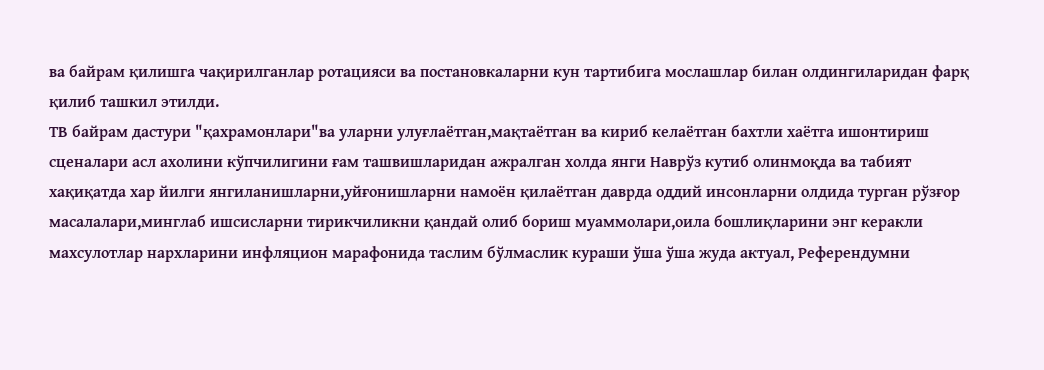ва байрам қилишга чақирилганлар ротацияси ва постановкаларни кун тартибига мослашлар билан олдингиларидан фарқ қилиб ташкил этилди.
ТВ байрам дастури "қахрамонлари"ва уларни улуғлаётган,мақтаётган ва кириб келаётган бахтли хаётга ишонтириш сценалари асл ахолини кўпчилигини ғам ташвишларидан ажралган холда янги Наврўз кутиб олинмоқда ва табият хақиқатда хар йилги янгиланишларни,уйғонишларни намоён қилаётган даврда оддий инсонларни олдида турган рўзғор масалалари,минглаб ишсисларни тирикчиликни қандай олиб бориш муаммолари,оила бошлиқларини энг керакли махсулотлар нархларини инфляцион марафонида таслим бўлмаслик кураши ўша ўша жуда актуал, Референдумни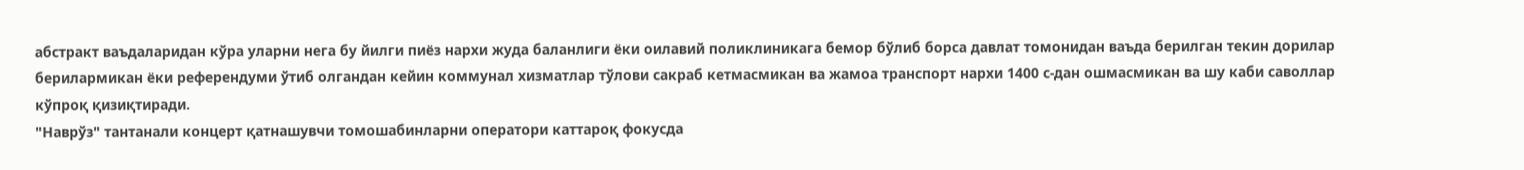абстракт ваъдаларидан кўра уларни нега бу йилги пиёз нархи жуда баланлиги ёки оилавий поликлиникага бемор бўлиб борса давлат томонидан ваъда берилган текин дорилар берилармикан ёки референдуми ўтиб олгандан кейин коммунал хизматлар тўлови сакраб кетмасмикан ва жамоа транспорт нархи 1400 с-дан ошмасмикан ва шу каби саволлар кўпроқ қизиқтиради.
"Наврўз" тантанали концерт қатнашувчи томошабинларни оператори каттароқ фокусда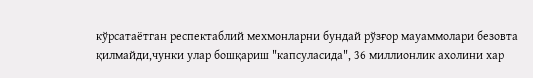кўрсатаётган респектаблий мехмонларни бундай рўзғор мауаммолари безовта қилмайди,чунки улар бошқариш "капсуласида", 36 миллионлик ахолини хар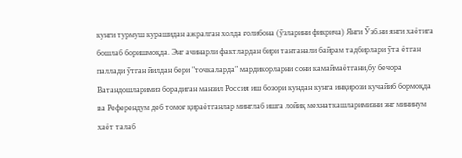кунги турмуш курашидан ажралган холда ғолибона (ўзларини фикрича) Янги Ўзб.ни янги хаётига бошлаб боришмоқда. Энг ачинарли фактлардан бири тантанали байрам тадбирлари ўта ётган паллади ўтган йилдан бери "точкаларда" мардикорларни сони камаймаётгани,бу бечора Ватандошларимиз борадиган манзил Россия иш бозори кундан кунга инқирози кучайиб бормоқда ва Референдум деб томоғ қираётганлар минглаб ишга лойиқ мехнаткашларимизни энг мининум хаёт талаб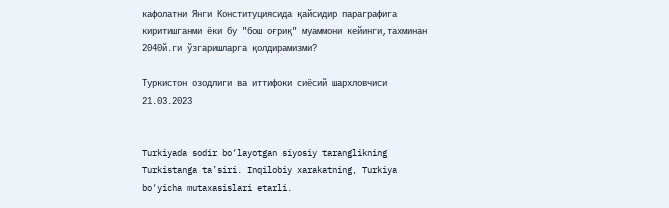кафолатни Янги Конституциясида қайсидир параграфига киритишганми ёки бу "бош оғриқ" муаммони кейинги,тахминан 2040й.ги ўзгаришларга қолдирамизми?

Туркистон озодлиги ва иттифоки сиёсий шархловчиси
21.03.2023


Turkiyada sodir bo‘layotgan siyosiy taranglikning Turkistanga ta’siri. Inqilobiy xarakatning, Turkiya bo‘yicha mutaxasislari etarli.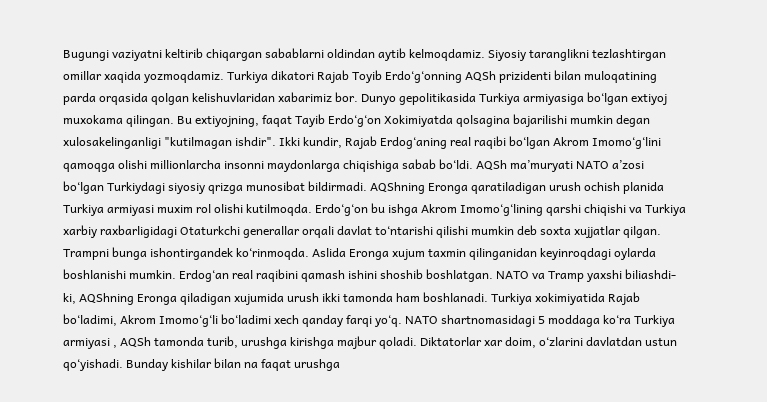Bugungi vaziyatni keltirib chiqargan sabablarni oldindan aytib kelmoqdamiz. Siyosiy taranglikni tezlashtirgan omillar xaqida yozmoqdamiz. Turkiya dikatori Rajab Toyib Erdo‘g‘onning AQSh prizidenti bilan muloqatining parda orqasida qolgan kelishuvlaridan xabarimiz bor. Dunyo gepolitikasida Turkiya armiyasiga bo‘lgan extiyoj muxokama qilingan. Bu extiyojning, faqat Tayib Erdo‘g‘on Xokimiyatda qolsagina bajarilishi mumkin degan xulosakelinganligi "kutilmagan ishdir". Ikki kundir, Rajab Erdog‘aning real raqibi bo‘lgan Akrom Imomo‘g‘lini qamoqga olishi millionlarcha insonni maydonlarga chiqishiga sabab bo‘ldi. AQSh ma’muryati NATO a’zosi bo‘lgan Turkiydagi siyosiy qrizga munosibat bildirmadi. AQShning Eronga qaratiladigan urush ochish planida Turkiya armiyasi muxim rol olishi kutilmoqda. Erdo‘g‘on bu ishga Akrom Imomo‘g‘lining qarshi chiqishi va Turkiya xarbiy raxbarligidagi Otaturkchi generallar orqali davlat to‘ntarishi qilishi mumkin deb soxta xujjatlar qilgan. Trampni bunga ishontirgandek ko‘rinmoqda. Aslida Eronga xujum taxmin qilinganidan keyinroqdagi oylarda boshlanishi mumkin. Erdog‘an real raqibini qamash ishini shoshib boshlatgan. NATO va Tramp yaxshi biliashdi-ki, AQShning Eronga qiladigan xujumida urush ikki tamonda ham boshlanadi. Turkiya xokimiyatida Rajab bo‘ladimi, Akrom Imomo‘g‘li bo‘ladimi xech qanday farqi yo‘q. NATO shartnomasidagi 5 moddaga ko‘ra Turkiya armiyasi , AQSh tamonda turib, urushga kirishga majbur qoladi. Diktatorlar xar doim, o‘zlarini davlatdan ustun qo‘yishadi. Bunday kishilar bilan na faqat urushga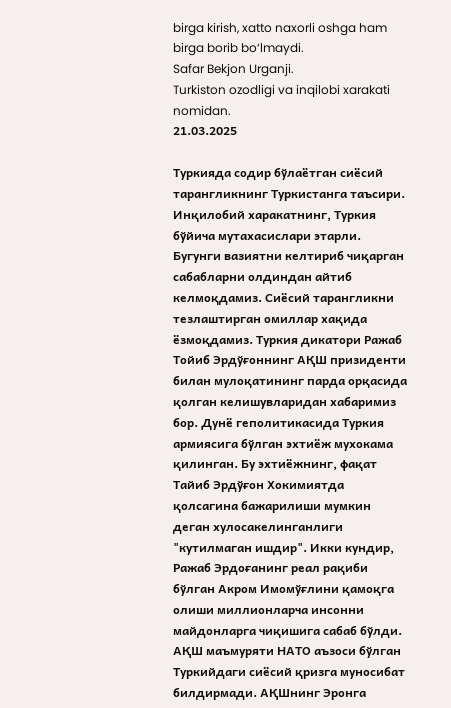birga kirish, xatto naxorli oshga ham birga borib bo‘lmaydi.
Safar Bekjon Urganji.
Turkiston ozodligi va inqilobi xarakati nomidan.
21.03.2025

Туркияда содир бўлаётган сиёсий тарангликнинг Туркистанга таъсири. Инқилобий харакатнинг, Туркия бўйича мутахасислари этарли. Бугунги вазиятни келтириб чиқарган сабабларни олдиндан айтиб келмоқдамиз. Сиёсий тарангликни тезлаштирган омиллар хақида ёзмоқдамиз. Туркия дикатори Ражаб Тойиб Эрдўғоннинг АҚШ призиденти билан мулоқатининг парда орқасида қолган келишувларидан хабаримиз бор. Дунё геполитикасида Туркия армиясига бўлган эхтиёж мухокама қилинган. Бу эхтиёжнинг, фақат Тайиб Эрдўғон Хокимиятда қолсагина бажарилиши мумкин деган хулосакелинганлиги "кутилмаган ишдир". Икки кундир, Ражаб Эрдоғанинг реал рақиби бўлган Акром Имомўғлини қамоқга олиши миллионларча инсонни майдонларга чиқишига сабаб бўлди. АҚШ маъмуряти НАТО аъзоси бўлган Туркийдаги сиёсий қризга муносибат билдирмади. АҚШнинг Эронга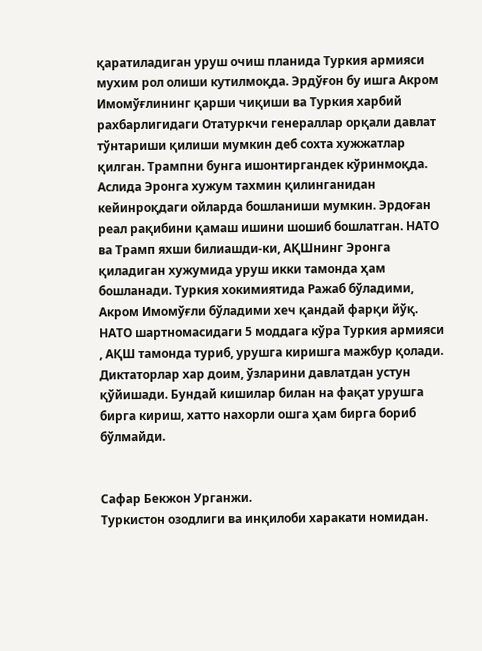қаратиладиган уруш очиш планида Туркия армияси мухим рол олиши кутилмоқда. Эрдўғон бу ишга Акром Имомўғлининг қарши чиқиши ва Туркия харбий рахбарлигидаги Отатуркчи генераллар орқали давлат тўнтариши қилиши мумкин деб сохта хужжатлар қилган. Трампни бунга ишонтиргандек кўринмоқда. Аслида Эронга хужум тахмин қилинганидан кейинроқдаги ойларда бошланиши мумкин. Эрдоған реал рақибини қамаш ишини шошиб бошлатган. НАТО ва Трамп яхши билиашди-ки, АҚШнинг Эронга қиладиган хужумида уруш икки тамонда ҳам бошланади. Туркия хокимиятида Ражаб бўладими, Акром Имомўғли бўладими хеч қандай фарқи йўқ. НАТО шартномасидаги 5 моддага кўра Туркия армияси , АҚШ тамонда туриб, урушга киришга мажбур қолади. Диктаторлар хар доим, ўзларини давлатдан устун қўйишади. Бундай кишилар билан на фақат урушга бирга кириш, хатто нахорли ошга ҳам бирга бориб бўлмайди.


Сафар Бекжон Урганжи.
Туркистон озодлиги ва инқилоби харакати номидан.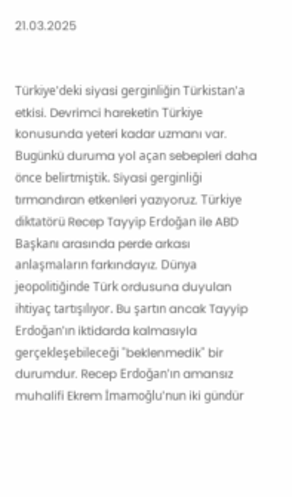21.03.2025


Türkiye'deki siyasi gerginliğin Türkistan'a etkisi. Devrimci hareketin Türkiye konusunda yeteri kadar uzmanı var. Bugünkü duruma yol açan sebepleri daha önce belirtmiştik. Siyasi gerginliği tırmandıran etkenleri yazıyoruz. Türkiye diktatörü Recep Tayyip Erdoğan ile ABD Başkanı arasında perde arkası anlaşmaların farkındayız. Dünya jeopolitiğinde Türk ordusuna duyulan ihtiyaç tartışılıyor. Bu şartın ancak Tayyip Erdoğan'ın iktidarda kalmasıyla gerçekleşebileceği "beklenmedik" bir durumdur. Recep Erdoğan'ın amansız muhalifi Ekrem İmamoğlu'nun iki gündür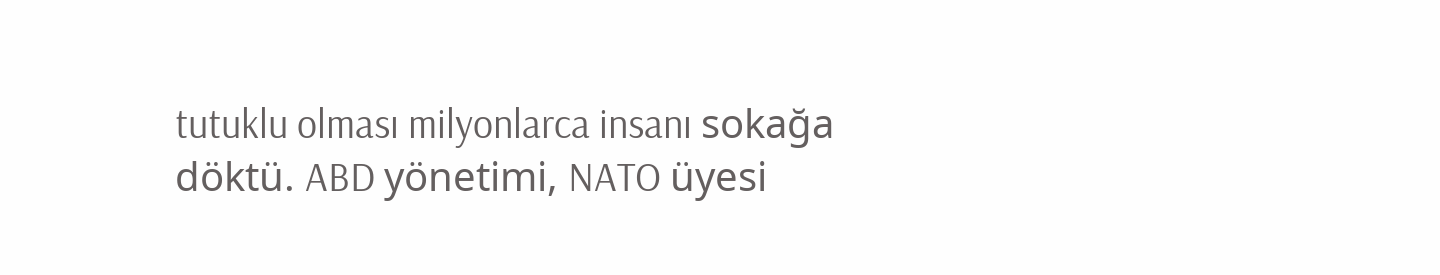tutuklu olması milyonlarca insanı sokağa döktü. ABD yönetimi, NATO üyesi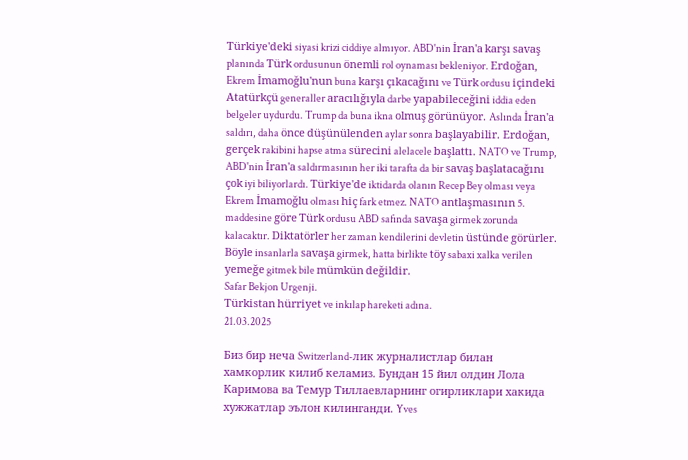Türkiye'deki siyasi krizi ciddiye almıyor. ABD'nin İran'a karşı savaş planında Türk ordusunun önemli rol oynaması bekleniyor. Erdoğan, Ekrem İmamoğlu'nun buna karşı çıkacağını ve Türk ordusu içindeki Atatürkçü generaller aracılığıyla darbe yapabileceğini iddia eden belgeler uydurdu. Trump da buna ikna olmuş görünüyor. Aslında İran'a saldırı, daha önce düşünülenden aylar sonra başlayabilir. Erdoğan, gerçek rakibini hapse atma sürecini alelacele başlattı. NATO ve Trump, ABD'nin İran'a saldırmasının her iki tarafta da bir savaş başlatacağını çok iyi biliyorlardı. Türkiye'de iktidarda olanın Recep Bey olması veya Ekrem İmamoğlu olması hiç fark etmez. NATO antlaşmasının 5. maddesine göre Türk ordusu ABD safında savaşa girmek zorunda kalacaktır. Diktatörler her zaman kendilerini devletin üstünde görürler. Böyle insanlarla savaşa girmek, hatta birlikte töy sabaxi xalka verilen yemeğe gitmek bile mümkün değildir.
Safar Bekjon Urgenji.
Türkistan hürriyet ve inkılap hareketi adına.
21.03.2025

Биз бир неча Switzerland-лик журналистлар билан хамкорлик килиб келамиз. Бундан 15 йил олдин Лола Каримова ва Темур Тиллаевларнинг огирликлари хакида хужжатлар эълон килинганди. Yves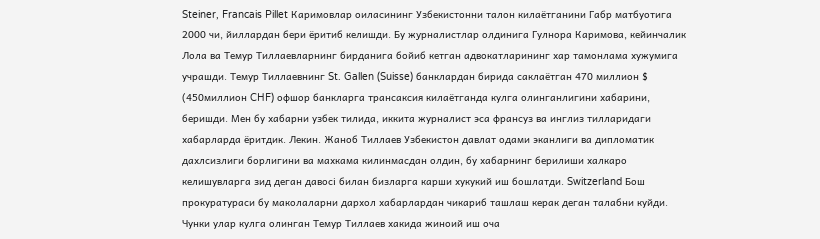Steiner, Francais Pillet Каримовлар оиласининг Узбекистонни талон килаётганини Габр матбуотига 2000 чи, йиллардан бери ёритиб келишди. Бу жyрналистлар олдинига Гулнора Каримова, кейинчалик Лола ва Темур Тиллаевларнинг бирданига бойиб кетган адвокатларининг хар тамонлама хужумига учрашди. Темур Тиллаевнинг St. Gallen (Suisse) банклардан бирида саклаётган 470 миллион $ (450миллион CHF) офшор банкларга трансаксия килаётганда кулга олинганлигини хабарини, беришди. Мен бу хабарни узбек тилида, иккита журналист эса франсуз ва инглиз тилларидаги хабарларда ёритдик. Лекин. Жаноб Тиллаев Узбекистон давлат одами эканлиги ва дипломатик дахлсизлиги борлигини ва махкама килинмасдан олдин, бу хабарнинг берилиши халкаро келишувларга зид деган давоci билан бизларга карши хукукий иш бошлатди. Switzerland Бош прокуратураси бу маколаларни дархол хабарлардан чикариб ташлаш керак деган талабни куйди. Чунки улар кулга олинган Темур Тиллаев хакида жиноий иш оча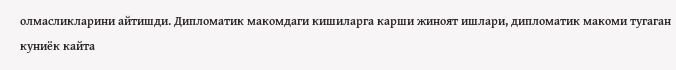олмасликларини айтишди. Дипломатик макомдаги кишиларга карши жиноят ишлари, дипломатик макоми тугаган куниёк кайта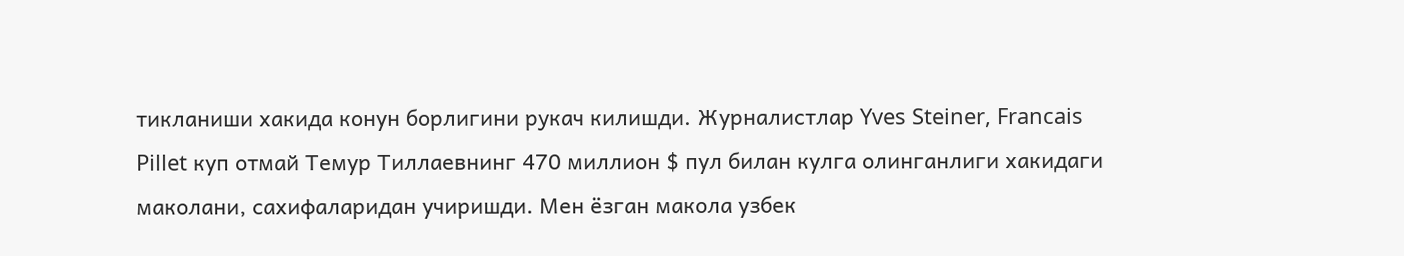тикланиши хакида конун борлигини рyкач килишди. Журналистлар Yves Steiner, Francais Pillet куп отмай Темур Тиллаевнинг 470 миллион $ пул билан кулга олинганлиги хакидаги маколани, сахифаларидан учиришди. Мен ёзган макола узбек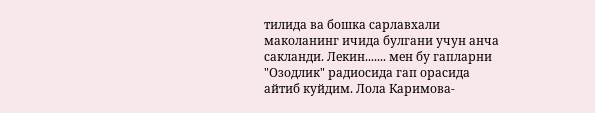тилида ва бошка сарлавхали маколанинг ичида булгани учун анча сакланди. Лекин....... мен бу гапларни "Озодлик" радиосида гап орасида айтиб куйдим. Лола Каримова-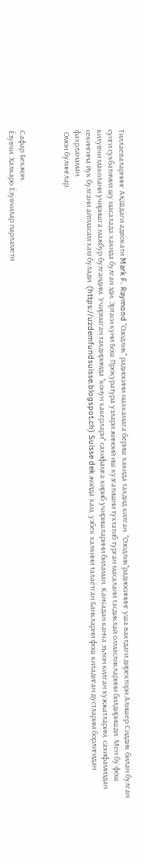Тиллаеваларнинг АҚШдаги адвокати Mark F. Raymond "Озодлик" радиосини махкамага бериш хакида тахдид килган. "Озодлик"радиосининг уша вактдаги директори Алишер Сиддик билан булган сунги сухбатимиз шу масалада хакида булган эди. Эртаси куни Бош Прокуратура узлари жиноий иш кузгатишни тухтатиб турган масалани тасдиклай олмасликларини билдиришди. Мен бу фош килувчи маколани учиришга мажбур булгандим. Учирмаган такдиримда "конун хакерлари" сахифамга кириб учиришларини биламан. Канчадан канча эълон килган хужжатларим, сахифамиздан секингина йук булгани айтмасам хам булади. (https://uzdemfundsuisse.blogspot.ch) Suisse dek жойда хам, узбек халкини талаётган Банкларни фош киладиган дустларим борлигидан фахрланаман.
 Омон булинглар.



Сафар Бекжон.
Ёзувчи. Халкаро Ёзувчилар парламети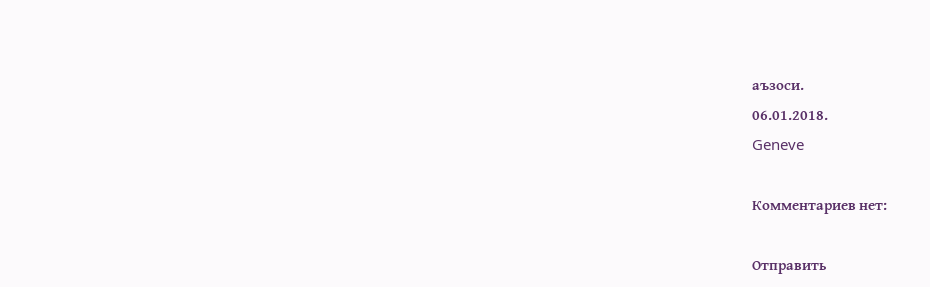аъзоси.
06.01.2018.
Geneve

Комментариев нет:

Отправить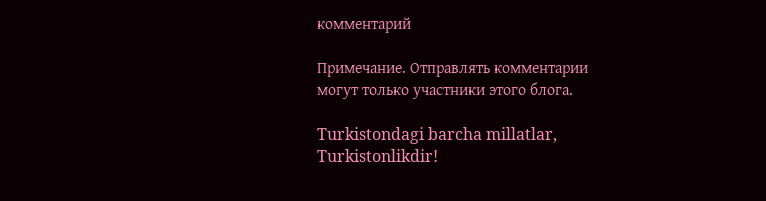комментарий

Примечание. Отправлять комментарии могут только участники этого блога.

Turkistondagi barcha millatlar, Turkistonlikdir!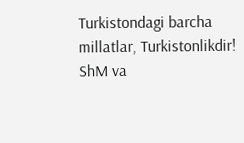Turkistondagi barcha millatlar, Turkistonlikdir! ShM va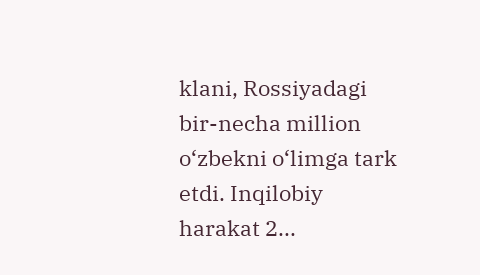klani, Rossiyadagi bir-necha million o‘zbekni o‘limga tark etdi. Inqilobiy harakat 2...